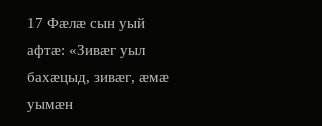17 Фӕлӕ сын уый афтӕ: «Зивӕг уыл бахӕцыд, зивӕг, ӕмӕ уымӕн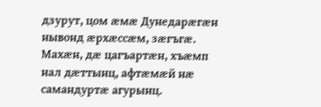дзурут, цом ӕмӕ Дунедарӕгӕн нывонд ӕрхӕссӕм, зӕгъгӕ.
Махӕн, дӕ цагъартӕн, хъӕмп нал дӕттынц, афтӕмӕй нӕ самандуртӕ агурынц.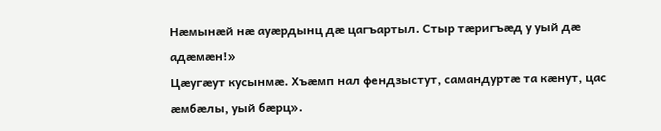Нӕмынӕй нӕ ауӕрдынц дӕ цагъартыл. Стыр тӕригъӕд у уый дӕ адӕмӕн!»
Цӕугӕут кусынмӕ. Хъӕмп нал фендзыстут, самандуртӕ та кӕнут, цас ӕмбӕлы, уый бӕрц».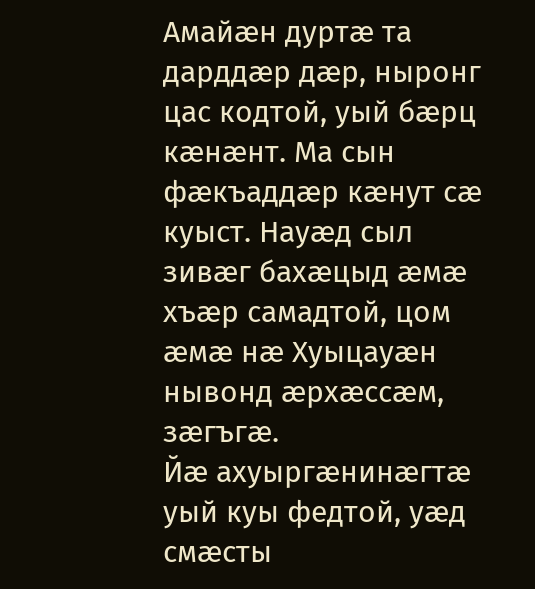Амайӕн дуртӕ та дарддӕр дӕр, ныронг цас кодтой, уый бӕрц кӕнӕнт. Ма сын фӕкъаддӕр кӕнут сӕ куыст. Науӕд сыл зивӕг бахӕцыд ӕмӕ хъӕр самадтой, цом ӕмӕ нӕ Хуыцауӕн нывонд ӕрхӕссӕм, зӕгъгӕ.
Йӕ ахуыргӕнинӕгтӕ уый куы федтой, уӕд смӕсты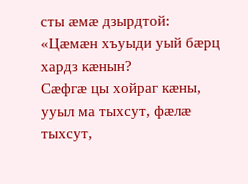сты ӕмӕ дзырдтой: «Цӕмӕн хъуыди уый бӕрц хардз кӕнын?
Сӕфгӕ цы хойраг кӕны, ууыл ма тыхсут, фӕлӕ тыхсут,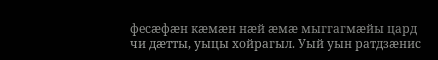фесӕфӕн кӕмӕн нӕй ӕмӕ мыггагмӕйы цард чи дӕтты, уыцы хойрагыл. Уый уын ратдзӕнис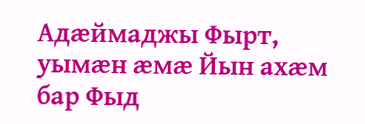Адӕймаджы Фырт, уымӕн ӕмӕ Йын ахӕм бар Фыд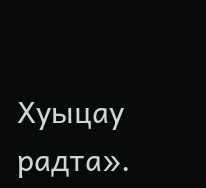Хуыцау радта».